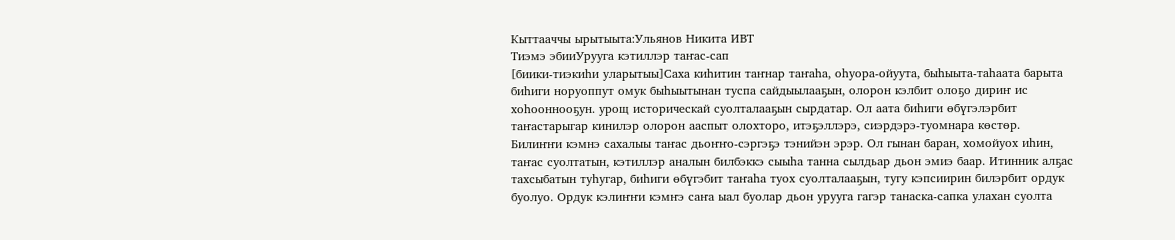Кыттааччы ырытыыта:Ульянов Никита ИВТ
Тиэмэ эбииУрууга кэтиллэр таҥас-сап
[биики-тиэкиһи уларытыы]Саха киһитин таҥнар таҥаһа, оһуора-ойуута, быһыыта-таһаата барыта биһиги норуоппут омук быһыытынан туспа сайдыылааҕын, олорон кэлбит олоҕо дириҥ ис хоһооннооҕун. урощ историческай суолталааҕын сырдатар. Ол аата биһиги өбүгэлэрбит таҥастарыгар кинилэр олорон ааспыт олохторо, итэҕэллэрэ, сиэрдэрэ-туомнара көстөр. Билиҥҥи кэмнэ сахалыы таҥас дьоҥҥо-сэргэҕэ тэнийэн эрэр. Ол гынан баран, хомойуох иһин, таҥас суолтатын, кэтиллэр аналын билбэккэ сыыһа танна сылдьар дьон эмиэ баар. Итинник алҕас тахсыбатын туһугар, биһиги өбүгэбит таҥаһа туох суолталааҕын, тугу кэпсиирин билэрбит ордук буолуо. Ордук кэлиҥҥи кэмҥэ саҥа ыал буолар дьон урууга гагэр танаска-сапка улахан суолта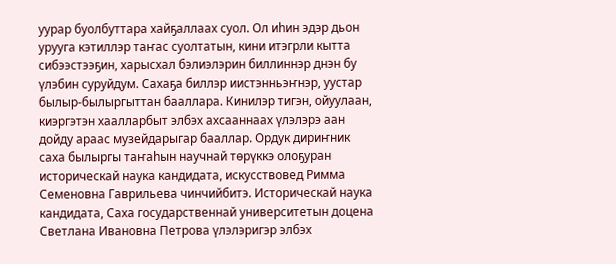уурар буолбуттара хайҕаллаах суол. Ол иһин эдэр дьон урууга кэтиллэр таҥас суолтатын, кини итэгрли кытта сибээстээҕин, харысхал бэлиэлэрин биллиннэр днэн бу үлэбин суруйдум. Сахаҕа биллэр иистэнньэҥнэр, уустар былыр-былыргыттан бааллара. Кинилэр тигэн, ойуулаан, киэргэтэн хаалларбыт элбэх ахсааннаах үлэлэрэ аан дойду араас музейдарыгар бааллар. Ордук дириҥник саха былыргы таҥаһын научнай төрүккэ олоҕуран историческай наука кандидата, искусствовед Римма Семеновна Гаврильева чинчийбитэ. Историческай наука кандидата, Саха государственнай университетын доцена Светлана Ивановна Петрова үлэлэригэр элбэх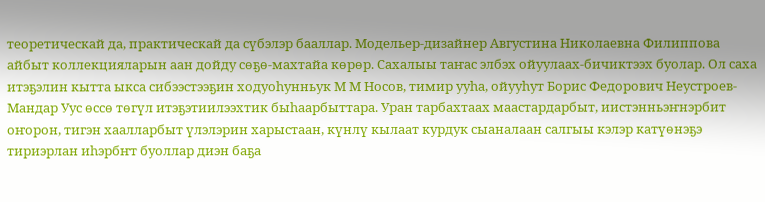теоретическай да, практическай да сүбэлэр бааллар. Модельер-дизайнер Августина Николаевна Филиппова айбыт коллекцияларын аан дойду сөҕө-махтайа көрөр. Сахалыы таҥас элбэх ойуулаах-бичиктээх буолар. Ол саха итэҕэлин кытта ыкса сибээстээҕин ходуоһунньук М М Носов, тимир ууһа, ойууһут Борис Федорович Неустроев-Мандар Уус өссө төгүл итэҕэтиилээхтик быһаарбыттара. Уран тарбахтаах маастардарбыт, иистэнньэҥнэрбит оҥорон, тигэн хаалларбыт үлэлэрин харыстаан, күнлү кылаат курдук сыаналаан салгыы кэлэр катүөнэҕэ тириэрлан иһэрбҥт буоллар диэн баҕа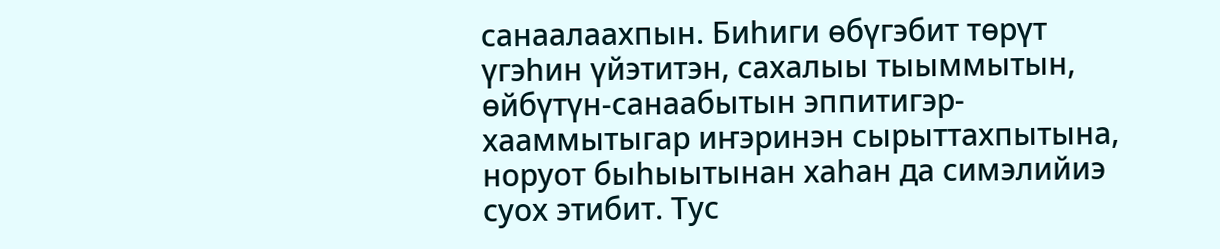санаалаахпын. Биһиги өбүгэбит төрүт үгэһин үйэтитэн, сахалыы тыыммытын, өйбүтүн-санаабытын эппитигэр-хааммытыгар иҥэринэн сырыттахпытына, норуот быһыытынан хаһан да симэлийиэ суох этибит. Тус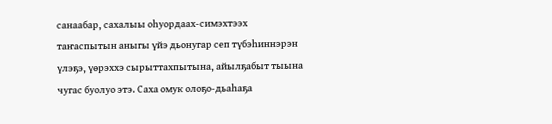санаабар, сахалыы оһуордаах-симэхтээх таҥаспытын аныгы үйэ дьонугар сеп түбэһиннэрэн үлэҕэ, үөрэххэ сырыттахпытына, айылҕабыт тыына чугас буолуо этэ. Саха омук олоҕо-дьаһаҕа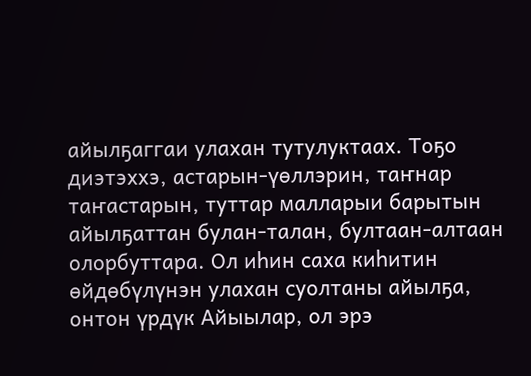айылҕаггаи улахан тутулуктаах. Тоҕо диэтэххэ, астарын-үөллэрин, таҥнар таҥастарын, туттар малларыи барытын айылҕаттан булан-талан, бултаан-алтаан олорбуттара. Ол иһин саха киһитин өйдөбүлүнэн улахан суолтаны айылҕа, онтон үрдүк Айыылар, ол эрэ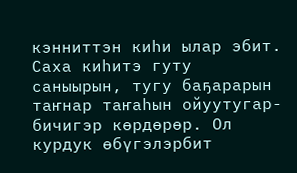кэнниттэн киһи ылар эбит. Саха киһитэ гуту саныырын, тугу баҕарарын таҥнар таҥаһын ойуутугар-бичигэр көрдөрөр. Ол курдук өбүгэлэрбит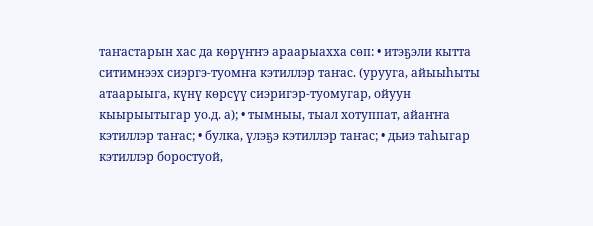таҥастарын хас да көрүҥҥэ араарыахха сөп: • итэҕэли кытта ситимнээх сиэргэ-туомҥа кэтиллэр таҥас. (урууга, айыыһыты атаарыыга, күнү көрсүү сиэригэр-туомугар, ойуун кыырыытыгар уо.д. а); • тымныы, тыал хотуппат, айаҥҥа кэтиллэр таҥас; • булка, үлэҕэ кэтиллэр таҥас; • дьиэ таһыгар кэтиллэр боростуой,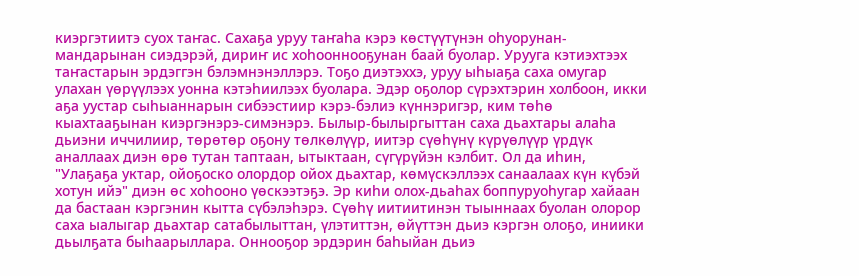киэргэтиитэ суох таҥас. Сахаҕа уруу таҥаһа кэрэ көстүүтүнэн оһуорунан-мандарынан сиэдэрэй, дириҥ ис хоһооннооҕунан баай буолар. Урууга кэтиэхтээх таҥастарын эрдэггэн бэлэмнэнэллэрэ. Тоҕо диэтэххэ, уруу ыһыаҕа саха омугар улахан үөрүүлээх уонна кэтэһиилээх буолара. Эдэр оҕолор сүрэхтэрин холбоон, икки аҕа уустар сыһыаннарын сибээстиир кэрэ-бэлиэ күннэригэр, ким төһө кыахтааҕынан киэргэнэрэ-симэнэрэ. Былыр-былыргыттан саха дьахтары алаһа дьиэни иччилиир, төрөтөр оҕону төлкөлүүр, иитэр сүөһүнү күрүөлүүр үрдүк аналлаах диэн өрө тутан таптаан, ытыктаан, сүгүрүйэн кэлбит. Ол да иһин, "Улаҕаҕа уктар, ойоҕоско олордор ойох дьахтар, көмүскэллээх санаалаах күн күбэй хотун ийэ" диэн өс хоһооно үөскээтэҕэ. Эр киһи олох-дьаһах боппуруоһугар хайаан да бастаан кэргэнин кытта сүбэлэһэрэ. Сүөһү иитиитинэн тыыннаах буолан олорор саха ыалыгар дьахтар сатабылыттан, үлэтиттэн, өйүттэн дьиэ кэргэн олоҕо, иниики дьылҕата быһаарыллара. Оннооҕор эрдэрин баһыйан дьиэ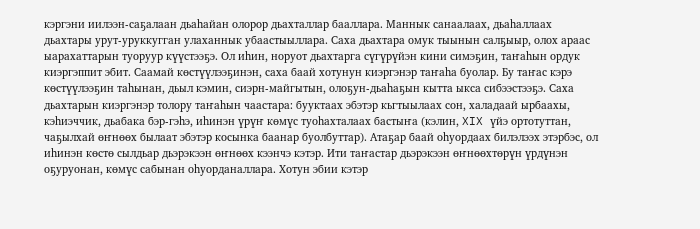кэргэни иилээн-саҕалаан дьаһайан олорор дьахталлар бааллара. Маннык санаалаах, дьаһаллаах дьахтары урут-уруккугган улаханнык убаастыыллара. Саха дьахтара омук тыынын салҕыыр, олох араас ыарахаттарын туоруур күүстээҕэ. Ол иһин, норуот дьахтарга сүгүрүйэн кини симэҕин, таҥаһын ордук киэргэппит эбит. Саамай көстүүлээҕинэн, саха баай хотунун киэргэнэр таҥаһа буолар. Бу таҥас кэрэ көстүүлээҕин таһынан, дьыл кэмин, сиэрн-майгытын, олоҕун-дьаһаҕын кытта ыкса сибээстээҕэ. Саха дьахтарын киэргэнэр толору таҥаһын чаастара: бууктаах эбэтэр кьгтыылаах сон, халадаай ырбаахы, кэһиэччик, дьабака бэр-гэһэ, иһинэн үрүҥ көмүс туоһахталаах бастыҥа (кэлин, XIX үйэ ортотуттан, чаҕылхай өҥнөөх былаат эбэтэр косынка баанар буолбуттар). Атаҕар баай оһуордаах билэлээх этэрбэс, ол иһинэн көстө сылдьар дьэрэкээн өҥнөөх кээнчэ кэтэр. Ити таҥастар дьэрэкээн өҥнөөхтөрүн үрдүнэн оҕуруонан, көмүс сабынан оһуорданаллара. Хотун эбии кэтэр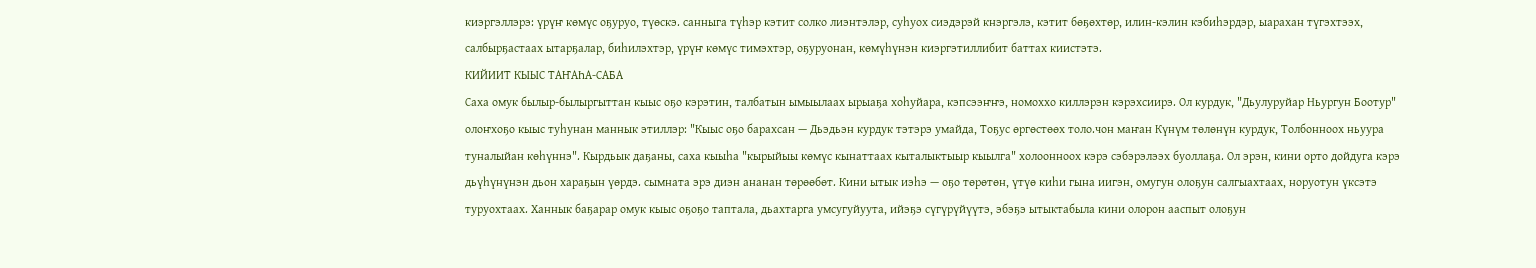киэргэллэрэ: үрүҥ көмүс оҕуруо, түөскэ. санныга түһэр кэтит солко лиэнтэлэр, суһуох сиэдэрэй кнэргэлэ, кэтит бөҕөхтөр, илин-кэлин кэбиһэрдэр, ыарахан түгэхтээх, салбырҕастаах ытарҕалар, биһилэхтэр, үрүҥ көмүс тимэхтэр, оҕуруонан, көмүһүнэн киэргэтиллибит баттах киистэтэ.
КИЙИИТ КЫЫС ТАҤАҺА-САБА
Саха омук былыр-былыргыттан кыыс оҕо кэрэтин, талбатын ымыылаах ырыаҕа хоһуйара, кэпсээҥҥэ, номоххо киллэрэн кэрэхсиирэ. Ол курдук, "Дьулуруйар Ньургун Боотур" олоҥхоҕо кыыс туһунан маннык этиллэр: "Кыыс оҕо барахсан — Дьэдьэн курдук тэтэрэ умайда, Тоҕус өргөстөөх толо.чон маҥан Күнүм төлөнүн курдук, Толбонноох ньуура туналыйан көһүннэ". Кырдьык даҕаны, саха кыыһа "кырыйыы көмүс кынаттаах кыталыктыыр кыылга" холоонноох кэрэ сэбэрэлээх буоллаҕа. Ол эрэн, кини орто дойдуга кэрэ дьүһүнүнэн дьон хараҕын үөрдэ. сымната эрэ диэн ананан төрөөбөт. Кини ытык иэһэ — оҕо төрөтөн, үтүө киһи гына иигэн, омугун олоҕун салгыахтаах, норуотун үксэтэ туруохтаах. Ханнык баҕарар омук кыыс оҕоҕо таптала, дьахтарга умсугуйуута, ийэҕэ сүгүрүйүүтэ, эбэҕэ ытыктабыла кини олорон ааспыт олоҕун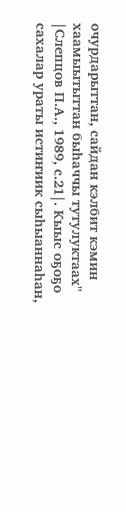очурдарыттан, сайдан кэлбит кэмин хаамыытыттан быһаччы тутулуктаах" |Слепцов П.А., 1989, с.21|. Кыыс оҕоҕо сахалар ураты истиҥиик сыһыаннаһан,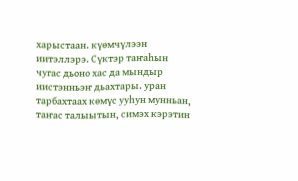харыстаан. күөмчүлээн иитэллэрэ. Сүктэр таҥаһын чугас дьоно хас да мындыр иистэнньэҥ дьахтары. уран тарбахтаах көмүс ууһун мунньан, таҥас талыытын, симэх кэрэтин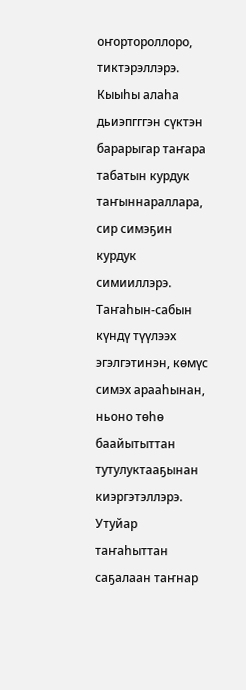оҥортороллоро, тиктэрэллэрэ. Кыыһы алаһа дьиэпгггэн сүктэн барарыгар таҥара табатын курдук таҥыннараллара, сир симэҕин курдук симииллэрэ. Таҥаһын-сабын күндү түүлээх эгэлгэтинэн, көмүс симэх арааһынан, ньоно төһө баайытыттан тутулуктааҕынан киэргэтэллэрэ. Утуйар таҥаһыттан саҕалаан таҥнар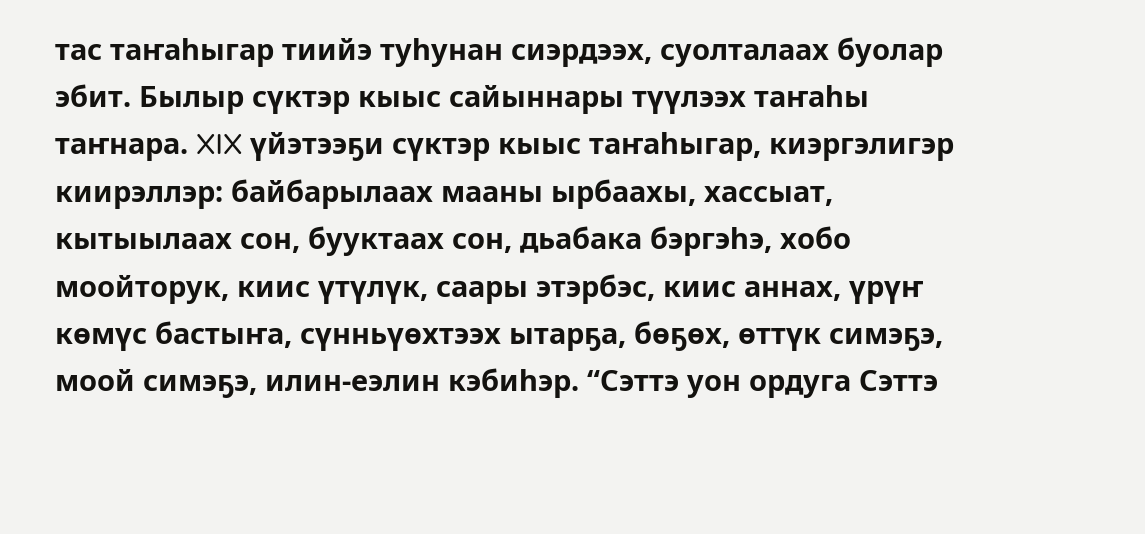тас таҥаһыгар тиийэ туһунан сиэрдээх, суолталаах буолар эбит. Былыр сүктэр кыыс сайыннары түүлээх таҥаһы таҥнара. XIX үйэтээҕи сүктэр кыыс таҥаһыгар, киэргэлигэр киирэллэр: байбарылаах мааны ырбаахы, хассыат, кытыылаах сон, бууктаах сон, дьабака бэргэһэ, хобо моойторук, киис үтүлүк, саары этэрбэс, киис аннах, үрүҥ көмүс бастыҥа, сүнньүөхтээх ытарҕа, бөҕөх, өттүк симэҕэ, моой симэҕэ, илин-еэлин кэбиһэр. “Сэттэ уон ордуга Сэттэ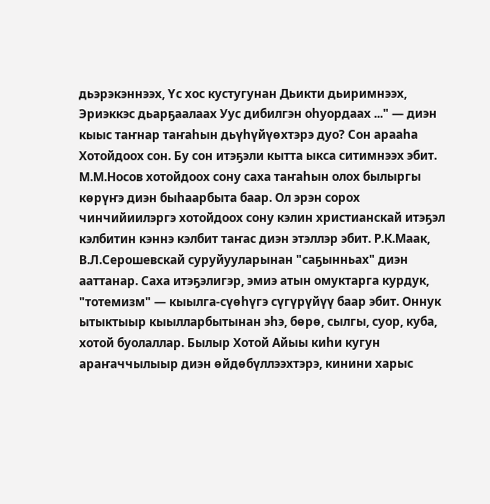дьэрэкэннээх, Үс хос кустугунан Дьикти дьиримнээх, Эриэккэс дьарҕаалаах Уус дибилгэн оһуордаах ..." — диэн кыыс таҥнар таҥаһын дьүһүйүөхтэрэ дуо? Сон арааһа Хотойдоох сон. Бу сон итэҕэли кытта ыкса ситимнээх эбит. М.М.Носов хотойдоох сону саха таҥаһын олох былыргы көрүҥэ диэн быһаарбыта баар. Ол эрэн сорох чинчийиилэргэ хотойдоох сону кэлин христианскай итэҕэл кэлбитин кэннэ кэлбит таҥас диэн этэллэр эбит. Р.К.Маак, В.Л.Серошевскай суруйууларынан "саҕынньах" диэн ааттанар. Саха итэҕэлигэр, эмиэ атын омуктарга курдук, "тотемизм" — кыылга-сүөһүгэ сүгүрүйүү баар эбит. Оннук ытыктыыр кыылларбытынан эһэ, бөрө, сылгы, суор, куба, хотой буолаллар. Былыр Хотой Айыы киһи кугун араҥаччылыыр диэн өйдөбүллээхтэрэ, кинини харыс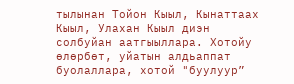тылынан Тойон Кыыл, Кынаттаах Кыыл, Улахан Кыыл диэн солбуйан аатгыыллара. Хотойу өлөрбөт, уйатын алдьаппат буолаллара, хотой "буулуур”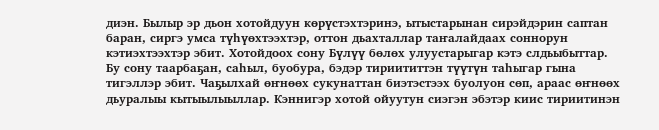диэн. Былыр эр дьон хотойдуун көрүстэхтэринэ, ытыстарынан сирэйдэрин саптан баран, сиргэ умса түһүөхтээхтэр, оттон дьахталлар таҥалайдаах соннорун кэтиэхтээхтэр эбит. Хотойдоох сону Бүлүү бөлөх улуустарыгар кэтэ слдьыбыттар. Бу сону таарбаҕан, саһыл, буобура, бэдэр тириититтэн түүтүн таһыгар гына тигэллэр эбит. Чаҕылхай өҥнөөх сукунаттан биэтэстээх буолуон сөп, араас өҥнөөх дьуралыы кытыылыыллар. Кэннигэр хотой ойуутун сиэгэн эбэтэр киис тириитинэн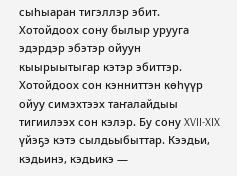сыһыаран тигэллэр эбит. Хотойдоох сону былыр урууга эдэрдэр эбэтэр ойуун кыырыытыгар кэтэр эбиттэр. Хотойдоох сон кэнниттэн көһүүр ойуу симэхтээх таҥалайдыы тигиилээх сон кэлэр. Бу сону XVII-XIX үйэҕэ кэтэ сылдьыбыттар. Кээдьи, кэдьинэ, кэдьикэ —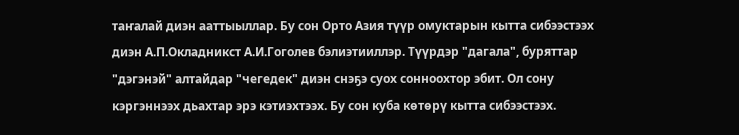таҥалай диэн ааттыыллар. Бу сон Орто Азия түүр омуктарын кытта сибээстээх диэн А.П.Окладникст А.И.Гоголев бэлиэтииллэр. Түүрдэр "дагала", буряттар "дэгэнэй" алтайдар "чегедек" диэн снэҕэ суох сонноохтор эбит. Ол сону кэргэннээх дьахтар эрэ кэтиэхтээх. Бу сон куба көтөрү кытта сибээстээх.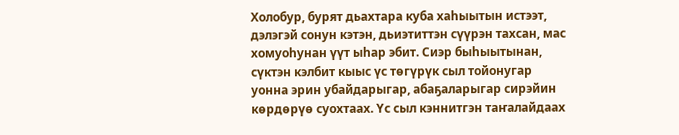Холобур, бурят дьахтара куба хаһыытын истээт, дэлэгэй сонун кэтэн, дьиэтиттэн сүүрэн тахсан, мас хомуоһунан үүт ыһар эбит. Сиэр быһыытынан, сүктэн кэлбит кыыс үс төгүрүк сыл тойонугар уонна эрин убайдарыгар, абаҕаларыгар сирэйин көрдөрүө суохтаах. Үс сыл кэннитгэн таҥалайдаах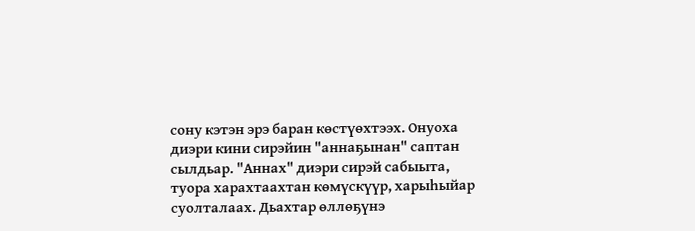сону кэтэн эрэ баран көстүөхтээх. Онуоха диэри кини сирэйин "аннаҕынан" саптан сылдьар. "Аннах" диэри сирэй сабыыта, туора харахтаахтан көмүскүүр, харыһыйар суолталаах. Дьахтар өллөҕүнэ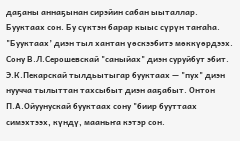даҕаны аннаҕынан сирэйин сабан ыыталлар. Бууктаах сон. Бу сүктэн барар кыыс сүрүн таҥаһа. "Бууктаах’ диэн тыл хантан үөскээбитэ мөккүөрдээх. Сону В.Л.Серошевскай "саныйах" диэн суруйбут эбит. Э.К.Пекарскай тылдьытыгар бууктаах — "пух" диэн нуучча тылыттан тахсыбыт диэн ааҕабыт. Онтон П.А.Ойуунускай бууктаах сону "биир бууттаах симэхтээх, күндү, мааньҥа кэтэр сон.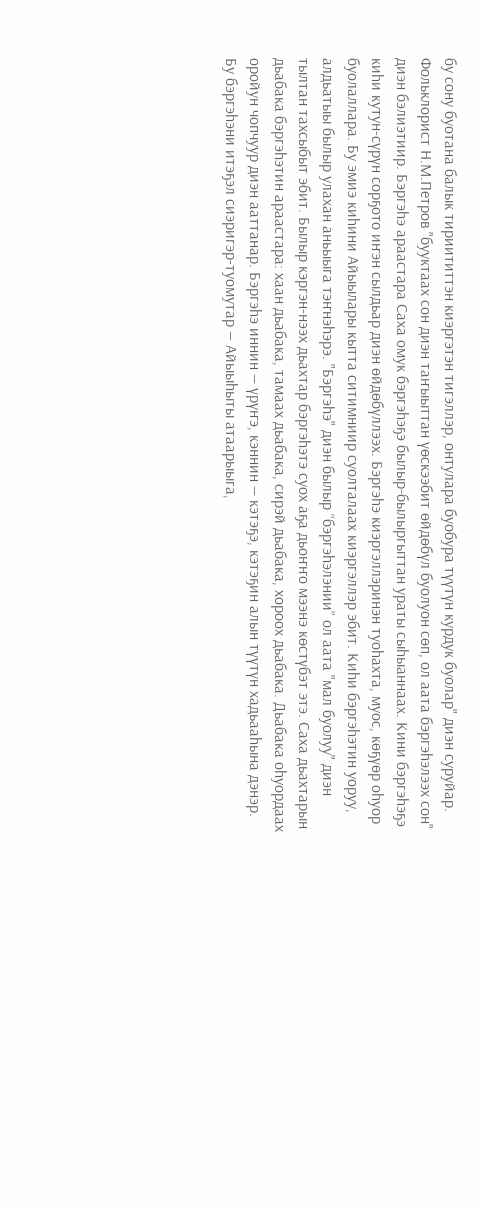бу сону буотана балык тириититтэн киэргэтэн тигэллэр, онтулара буобура түүтүн курдук буолар" диэн суруйар. Фольклорист Н.М.Петров "бууктаах сон диэн таҥыыттан үөскээбит өйдөбүл буолуон сөп, ол аата бэргэһэлээх сон" диэн бэлиэтиир. Бэргэһэ араастара Саха омук бэргэһэҕэ былыр-былыргыттан ураты сыһыаннаах. Кини бэргэһэҕэ киһи кутун-сүрүн сорҕото иҥэн сылдьар диэн өйдөбүллээх. Бэргэһэ киэргэллэринэн туоһахта, муос, көҕүөр оһуор буолаллара. Бу эмиэ киһини Айыылары кытта ситимниир суолталаах киэргэллэр эбит. Киһи бэргэһэтин уоруу, алдьатыы былыр улахан аньыыга тэҥнэһэрэ. "Бэргэһэ" диэн былыр “бэргэһэлэнии” ол аата "мал буолуу" диэн тылтан тахсыбыт эбит. Былыр кэргэн-нээх дьахтар бэргэһэтэ суох аҕа дьоҥҥо мээнэ көстүбэт этэ. Саха дьахтарын дьабака бэргэһэтин араастара: хаан дьабака, тамаах дьабака, сирэй дьабака, хороох дьабака. Дьабака оһуордаах оройун чопчуур диэн ааттанар. Бэргэһэ иннин — үрүҥэ, кэннин — кэтэҕэ, кэтэҕин алын түүтүн хадьааһына дэнэр. Бу бэргэһэни итэҕэл сиэригэр-туомутар — Айыыһыты атаарыыга,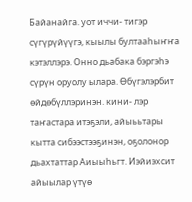Байанайга. уот иччи- тигэр сүгүрүйүүгэ, кыылы бултааһыҥҥа кэтэллэрэ. Онно дьабака бэргэһэ сүрүн оруолу ылара. Өбүгэлэрбит өйдөбүллэринэн. кини- лэр таҥастара итэҕэли, айыььтары кытта сибээстээҕинэн, оҕолонор дьахтаттар Аиыыһьгт. Иэйиэхсит айыылар үтүө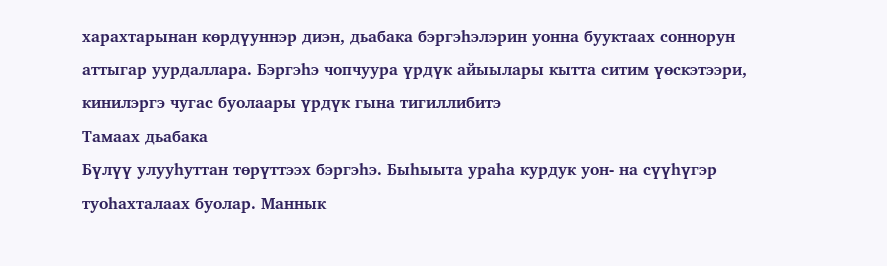харахтарынан көрдүуннэр диэн, дьабака бэргэһэлэрин уонна бууктаах соннорун аттыгар уурдаллара. Бэргэһэ чопчуура үрдүк айыылары кытта ситим үөскэтээри, кинилэргэ чугас буолаары үрдүк гына тигиллибитэ
Тамаах дьабака
Бүлүү улууһуттан төрүттээх бэргэһэ. Быһыыта ураһа курдук уон- на сүүһүгэр туоһахталаах буолар. Маннык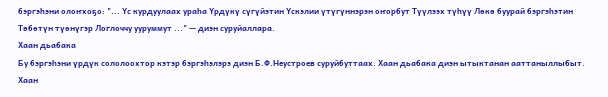бэргэһэни олоҥхоҕо: "... Үс курдуулаах ураһа Үрдүкү сүгүйэтин Үскэлии үтүгүннэрэн оҥорбут Түүлээх түһүү Лөкө буурай бэргэһэтин Төбөтүн түөнүгэр Логлоччу ууруммут ..." — диэн суруйаллара.
Хаан дьабака
Бу бэргэһэни үрдүк сололоохтор кэтэр бэргэһэлэрэ диэн Б.Ф.Неустроев суруйбуттаах. Хаан дьабака диэн ытыктанан ааттаныллыбыт. Хаан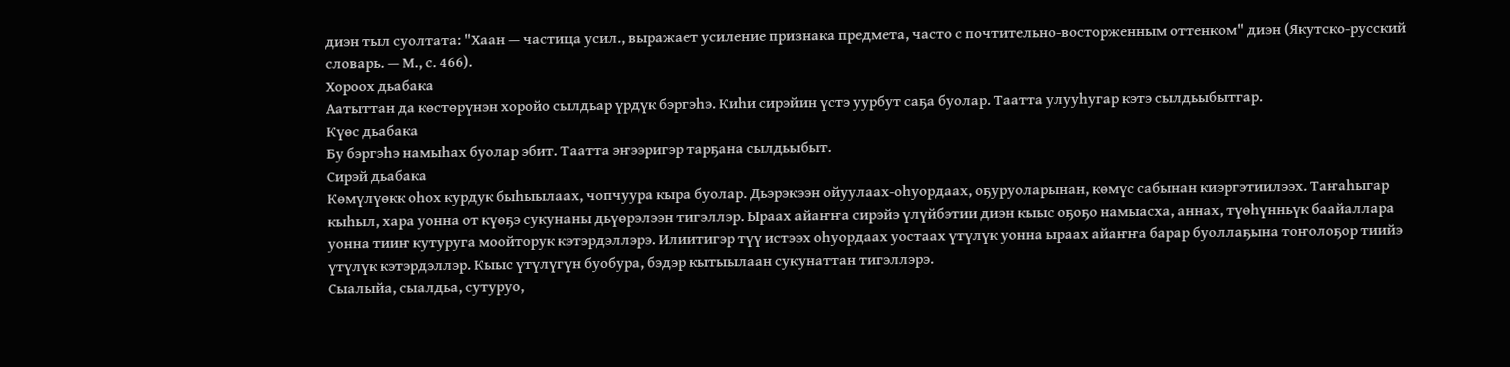диэн тыл суолтата: "Хаан — частица усил., выражает усиление признака предмета, часто с почтительно-восторженным оттенком" диэн (Якутско-русский словарь. — М., с. 466).
Хороох дьабака
Аатыттан да көстөрүнэн хоройо сылдьар үрдүк бэргэһэ. Киһи сирэйин үстэ уурбут саҕа буолар. Таатта улууһугар кэтэ сылдьыбытгар.
Күөс дьабака
Бу бэргэһэ намыһах буолар эбит. Таатта эҥээригэр тарҕана сылдьыбыт.
Сирэй дьабака
Көмүлүөкк оһох курдук быһыылаах, чопчуура кыра буолар. Дьэрэкээн ойуулаах-оһуордаах, оҕуруоларынан, көмүс сабынан киэргэтиилээх. Таҥаһыгар кыһыл, хара уонна от күөҕэ сукунаны дьүөрэлээн тигэллэр. Ыраах айаҥҥа сирэйэ үлүйбэтии диэн кыыс оҕоҕо намыасха, аннах, түөһүнньүк баайаллара уонна тииҥ кутуруга моойторук кэтэрдэллэрэ. Илиитигэр түү истээх оһуордаах уостаах үтүлүк уонна ыраах айаҥҥа барар буоллаҕына тоҥолоҕор тиийэ үтүлүк кэтэрдэллэр. Кыыс үтүлүгүн буобура, бэдэр кытыылаан сукунаттан тигэллэрэ.
Сыалыйа, сыалдьа, сутуруо,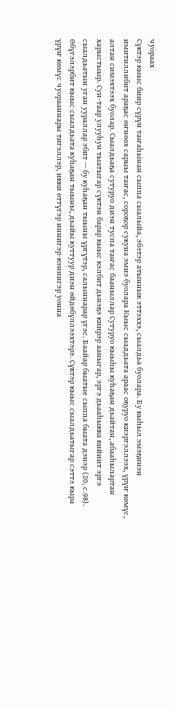чуораах
Сүктэр кыыс биир сүрүн таҥаһынан сыппа сыалыйа, эбэтэр атыннык эттэххэ, сыалдьа буолара. Бу кыһыл эмэҕинэн имитиллибит араҕас өҥнөөх сарыы таҥас, сороҕор сукуна эмиэ буолара Кыыс сыаддьата араас оҕуруо киэргэллээх, үрүҥ көмүс, алтан симэхтээх буолар. Сыалдьаҕа сутуруо диэн туспа таҥас бааныллар Сутуруо кыыһы куһаҕан дьайтан, абааһылартан харыстыыр. Сун-таар улууһун тыатыгар сүктэн барар кыыс кэлбит дьнэҕэ киирэр ааныгар, эргэ дьааһыкка кийиит эргэ сыалдьатын уган уураллар эбит — бу куһаҕан тыыны үргүтэр, салыннарар үгэс. Баайар быатые сыппа быата дэнэр (20, с.98). Өбүгэлэрбит кыыс сыалдьата куһаҕан тыыны, дьайы куттуур диэн өйдөбүллээхтэрэ. Сүктэр кыыс сыалдьатыгар сэттэ кыра үрүҥ көмүс чуорааннары тигэллэр, икки өттүгэр иннигэр-кэннигэр уонна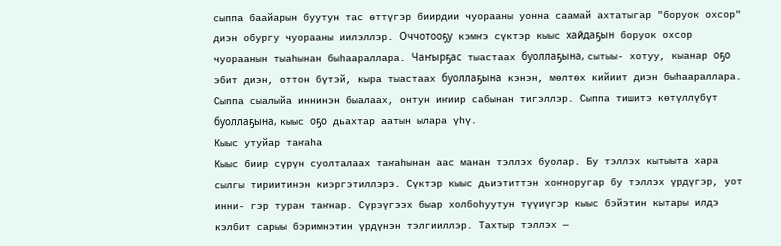сыппа баайарын буутун тас өттүгэр биирдии чуорааны уонна саамай ахтатыгар "боруок охсор" диэн обургу чуорааны иилэллэр. Оччотооҕу кэмҥэ сүктэр кыыс хайдаҕын боруок охсор чуораанын тыаһынан быһаараллара. Чаҥырҕас тыастаах буоллаҕына, сытыы- хотуу, кыанар оҕо эбит диэн, оттон бүтэй, кыра тыастаах буоллаҕына кэнэн, мөлтөх кийиит диэн быһаараллара. Сыппа сыалыйа иннинэн быалаах, онтун иҥиир сабынан тигэллэр. Сыппа тишитэ көтүллүбүт буоллаҕына, кыыс оҕо дьахтар аатын ылара үһү.
Кыыс утуйар таҥаһа
Кыыс биир сүрүн суолталаах таҥаһынан аас манан тэллэх буолар. Бу тэллэх кытыыта хара сылгы тириитинэн киэргэтиллэрэ. Сүктэр кыыс дьиэтиттэн хоҥноругар бу тэллэх үрдүгэр, уот инни- гэр туран таҥнар. Сүрэүгээх быар холбоһуутун түүиүгэр кыыс бэйэтин кытары илдэ кэлбит сарыы бэримнэтин үрдүнэн тэлгииллэр. Тахтыр тэллэх —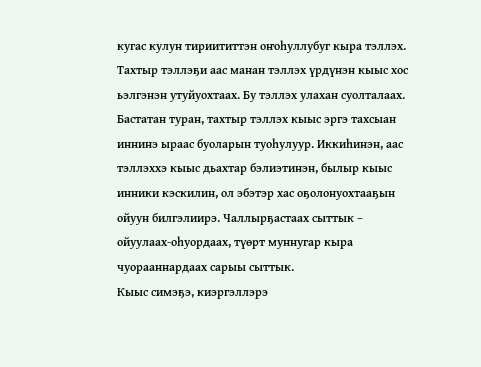кугас кулун тириититтэн оҥоһуллубуг кыра тэллэх. Тахтыр тэллэҕи аас манан тэллэх үрдүнэн кыыс хос ьэлгэнэн утуйуохтаах. Бу тэллэх улахан суолталаах. Бастатан туран, тахтыр тэллэх кыыс эргэ тахсыан иннинэ ыраас буоларын туоһулуур. Иккиһинэн, аас тэллэххэ кыыс дьахтар бэлиэтинэн, былыр кыыс инники кэскилин, ол эбэтэр хас оҕолонуохтааҕын ойуун билгэлиирэ. Чаллырҕастаах сыттык – ойуулаах-оһуордаах, түөрт муннугар кыра чуорааннардаах сарыы сыттык.
Кыыс симэҕэ, киэргэллэрэ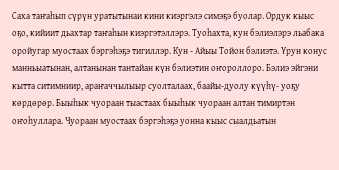Саха таҥаһып сүрүн уратытынаи кини киэргэлэ симэҕэ буолар. Ордук кыыс оҕо, кийиит дьахтар таҥаһын киэргэтэллэрэ. Туоһахта, кун бэлиэлэрэ льабака оройугар муостаах бэргэһэҕэ тигиллэр. Кун - Айыы Тойон бэлиэтэ. Үрун конус манньыатынан, алтанынан тантайан күн бэлиэтин оҥороллоро. Бэлиэ эйгэни кытта ситимниир, араҥаччылыыр суолталаах, баайы-дуолу күүһү- уоҕу көрдөрөр. Быыһык чуораан тыастаах быыһык чуораан алтан тимиртэн оҥоһуллара. Чуораан муостаах бэргэһэҕэ уонна кыыс сыалдьатын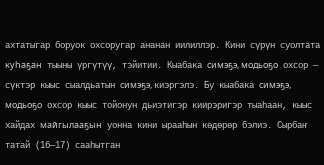ахтатыгар боруок охсоругар ананан иилиллэр. Кини сүрүн суолтата куһаҕан тыыны үргүтүү, тэйитии. Кыабака симэҕэ, модьоҕо охсор — сүктэр кыыс сыалдьатын симэҕэ, киэргэлэ. Бу кыабака симэҕэ, модьоҕо охсор кыыс тойонун дьиэтигэр киирэригэр тыаһаан, кыыс хайдах майгылааҕын уонна кини ырааһын көдөрөр бэлиэ. Сырбаҥ татай (16—17) сааһытган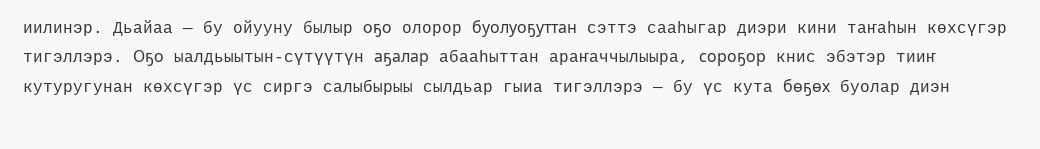иилинэр. Дьайаа — бу ойууну былыр оҕо олорор буолуоҕуттан сэттэ сааһыгар диэри кини таҥаһын көхсүгэр тигэллэрэ. Оҕо ыалдьыытын-сүтүүтүн аҕалар абааһыттан араҥаччылыыра, сороҕор книс эбэтэр тииҥ кутуругунан көхсүгэр үс сиргэ салыбырыы сылдьар гыиа тигэллэрэ — бу үс кута бөҕөх буолар диэн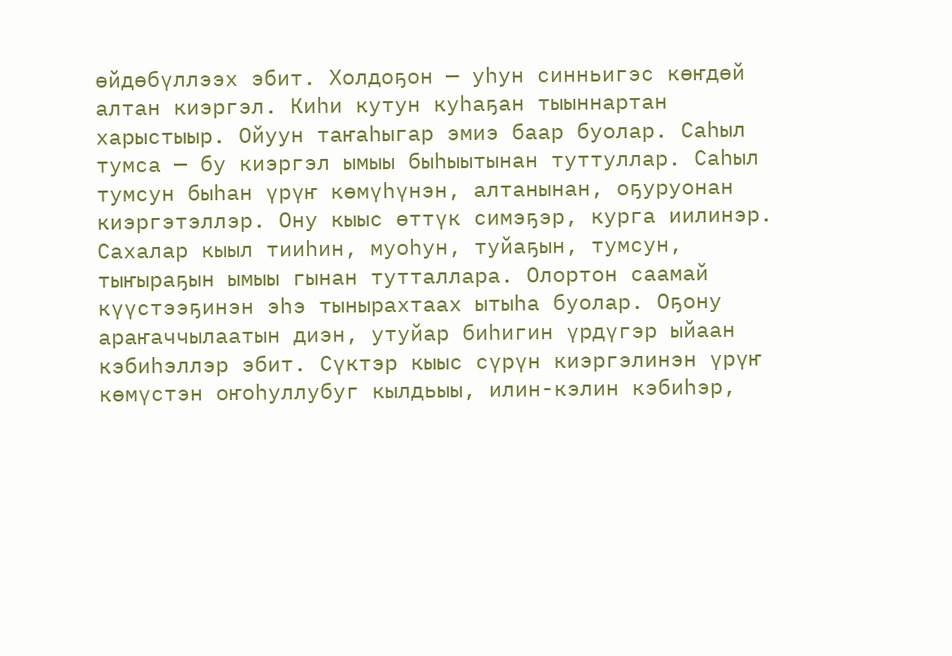өйдөбүллээх эбит. Холдоҕон — уһун синньигэс көҥдөй алтан киэргэл. Киһи кутун куһаҕан тыыннартан харыстыыр. Ойуун таҥаһыгар эмиэ баар буолар. Саһыл тумса — бу киэргэл ымыы быһыытынан туттуллар. Саһыл тумсун быһан үрүҥ көмүһүнэн, алтанынан, оҕуруонан киэргэтэллэр. Ону кыыс өттүк симэҕэр, курга иилинэр. Сахалар кыыл тииһин, муоһун, туйаҕын, тумсун, тыҥыраҕын ымыы гынан тутталлара. Олортон саамай күүстээҕинэн эһэ тынырахтаах ытыһа буолар. Оҕону араҥаччылаатын диэн, утуйар биһигин үрдүгэр ыйаан кэбиһэллэр эбит. Сүктэр кыыс сүрүн киэргэлинэн үрүҥ көмүстэн оҥоһуллубуг кылдьыы, илин-кэлин кэбиһэр,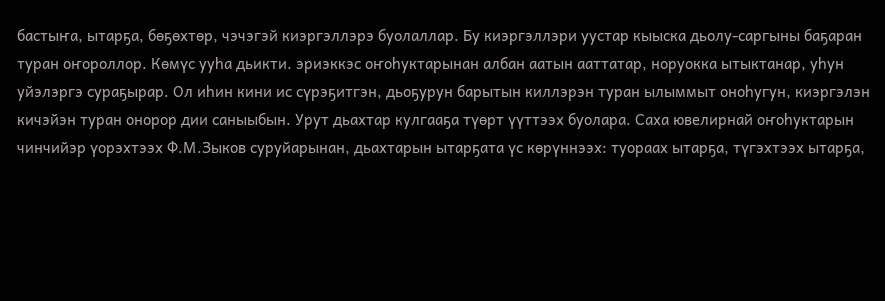бастыҥа, ытарҕа, бөҕөхтөр, чэчэгэй киэргэллэрэ буолаллар. Бу киэргэллэри уустар кыыска дьолу-саргыны баҕаран туран оҥороллор. Көмүс ууһа дьикти. эриэккэс оҥоһуктарынан албан аатын ааттатар, норуокка ытыктанар, уһун уйэлэргэ сураҕырар. Ол иһин кини ис сүрэҕитгэн, дьоҕурун барытын киллэрэн туран ылыммыт оноһугун, киэргэлэн кичэйэн туран онорор дии саныыбын. Урут дьахтар кулгааҕа түөрт үүттээх буолара. Саха ювелирнай оҥоһуктарын чинчийэр үорэхтээх Ф.М.Зыков суруйарынан, дьахтарын ытарҕата үс көрүннээх: туораах ытарҕа, түгэхтээх ытарҕа,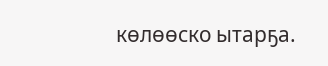көлөөско ытарҕа.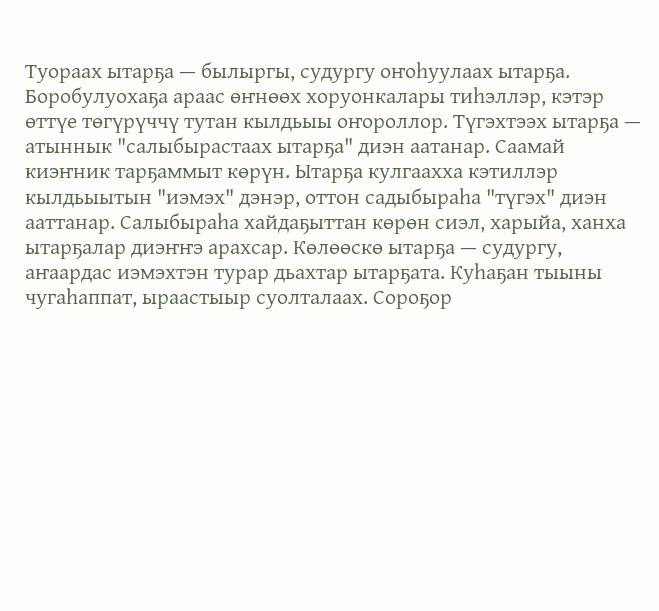Туораах ытарҕа — былыргы, судургу оҥоһуулаах ытарҕа. Боробулуохаҕа араас өҥнөөх хоруонкалары тиһэллэр, кэтэр өттүе төгүрүччү тутан кылдьыы оҥороллор. Түгэхтээх ытарҕа — атыннык "салыбырастаах ытарҕа" диэн аатанар. Саамай киэҥник тарҕаммыт көрүн. Ытарҕа кулгаахха кэтиллэр кылдьыытын "иэмэх" дэнэр, оттон садыбыраһа "түгэх" диэн ааттанар. Салыбыраһа хайдаҕыттан көрөн сиэл, харыйа, ханха ытарҕалар диэҥҥэ арахсар. Көлөөскө ытарҕа — судургу, аҥаардас иэмэхтэн турар дьахтар ытарҕата. Куһаҕан тыыны чугаһаппат, ыраастыыр суолталаах. Сороҕор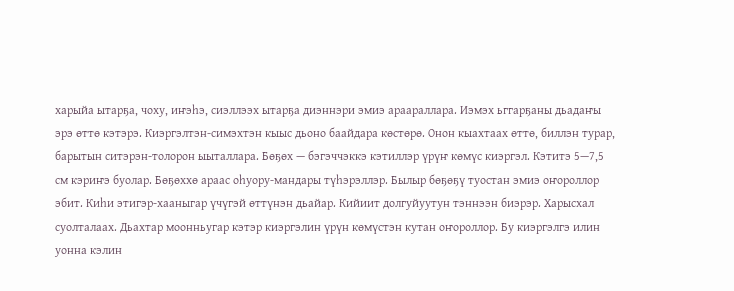харыйа ытарҕа, чоху, иҥэһэ, сиэллээх ытарҕа диэннэри эмиэ араараллара. Иэмэх ьггарҕаны дьадаҥы эрэ өттө кэтэрэ. Киэргэлтэн-симэхтэн кыыс дьоно баайдара көстөрө. Онон кыахтаах өттө, биллэн турар, барытын ситэрэн-толорон ыыталлара. Бөҕөх — бэгэччэккэ кэтиллэр үрүҥ көмүс киэргэл. Кэтитэ 5—7,5 см кэриҥэ буолар. Бөҕөххө араас оһуору-мандары түһэрэллэр. Былыр бөҕөҕү туостан эмиэ оҥороллор эбит. Киһи этигэр-хааныгар үчүгэй өттүнэн дьайар. Кийиит долгуйуутун тэннээн биэрэр. Харысхал суолталаах. Дьахтар моонньугар кэтэр киэргэлин үрүн көмүстэн кутан оҥороллор. Бу киэргэлгэ илин уонна кэлин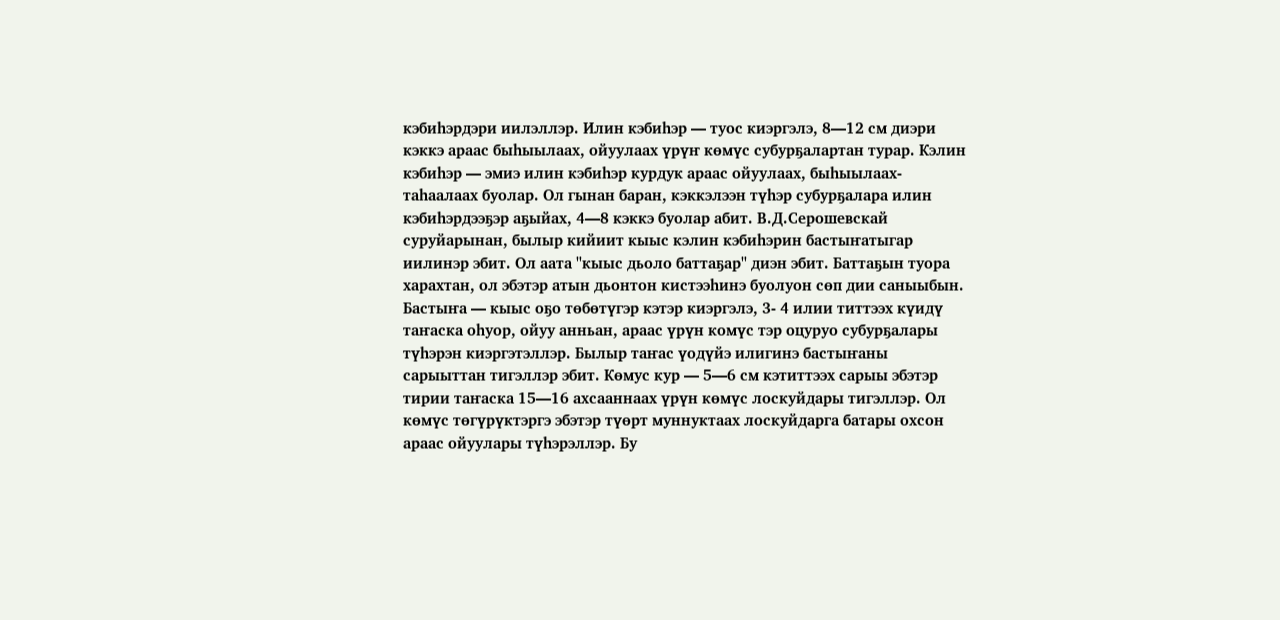кэбиһэрдэри иилэллэр. Илин кэбиһэр — туос киэргэлэ, 8—12 см диэри кэккэ араас быһыылаах, ойуулаах үрүҥ көмүс субурҕалартан турар. Кэлин кэбиһэр — эмиэ илин кэбиһэр курдук араас ойуулаах, быһыылаах-таһаалаах буолар. Ол гынан баран, кэккэлээн түһэр субурҕалара илин кэбиһэрдээҕэр аҕыйах, 4—8 кэккэ буолар абит. В.Д.Серошевскай суруйарынан, былыр кийиит кыыс кэлин кэбиһэрин бастыҥатыгар иилинэр эбит. Ол аата "кыыс дьоло баттаҕар" диэн эбит. Баттаҕын туора харахтан, ол эбэтэр атын дьонтон кистээһинэ буолуон сөп дии саныыбын. Бастыҥа — кыыс оҕо төбөтүгэр кэтэр киэргэлэ, 3- 4 илии титтээх күидү таҥаска оһуор, ойуу анньан, араас үрүн комүс тэр оцуруо субурҕалары түһэрэн киэргэтэллэр. Былыр таҥас үодүйэ илигинэ бастыҥаны сарыыттан тигэллэр эбит. Көмус кур — 5—6 см кэтиттээх сарыы эбэтэр тирии таҥаска 15—16 ахсааннаах үрүн көмүс лоскуйдары тигэллэр. Ол көмүс төгүрүктэргэ эбэтэр түөрт муннуктаах лоскуйдарга батары охсон араас ойуулары түһэрэллэр. Бу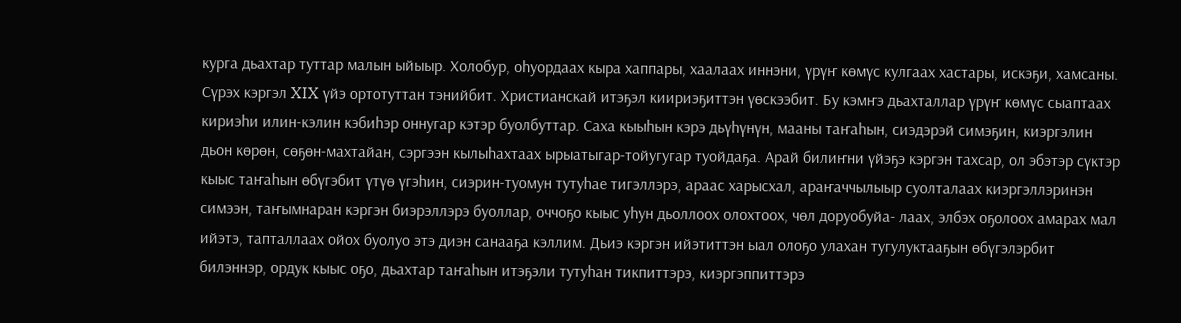курга дьахтар туттар малын ыйыыр. Холобур, оһуордаах кыра хаппары, хаалаах иннэни, үрүҥ көмүс кулгаах хастары, искэҕи, хамсаны. Сүрэх кэргэл XIX үйэ ортотуттан тэнийбит. Христианскай итэҕэл киириэҕиттэн үөскээбит. Бу кэмҥэ дьахталлар үрүҥ көмүс сыаптаах кириэһи илин-кэлин кэбиһэр оннугар кэтэр буолбуттар. Саха кыыһын кэрэ дьүһүнүн, мааны таҥаһын, сиэдэрэй симэҕин, киэргэлин дьон көрөн, сөҕөн-махтайан, сэргээн кылыһахтаах ырыатыгар-тойугугар туойдаҕа. Арай билиҥни үйэҕэ кэргэн тахсар, ол эбэтэр сүктэр кыыс таҥаһын өбүгэбит үтүө үгэһин, сиэрин-туомун тутуһае тигэллэрэ, араас харысхал, араҥаччылыыр суолталаах киэргэллэринэн симээн, таҥымнаран кэргэн биэрэллэрэ буоллар, оччоҕо кыыс уһун дьоллоох олохтоох, чөл доруобуйа- лаах, элбэх оҕолоох амарах мал ийэтэ, тапталлаах ойох буолуо этэ диэн санааҕа кэллим. Дьиэ кэргэн ийэтиттэн ыал олоҕо улахан тугулуктааҕын өбүгэлэрбит билэннэр, ордук кыыс оҕо, дьахтар таҥаһын итэҕэли тутуһан тикпиттэрэ, киэргэппиттэрэ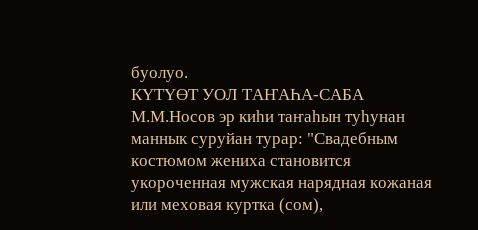буолуо.
КҮТҮӨТ УОЛ ТАҤАҺА-САБА
М.М.Носов эр киһи таҥаһын туһунан маннык суруйан турар: "Свадебным костюмом жениха становится укороченная мужская нарядная кожаная или меховая куртка (сом),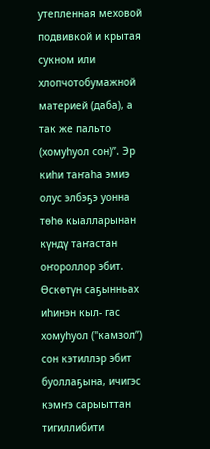утепленная меховой подвивкой и крытая сукном или хлопчотобумажной материей (даба), а так же пальто (хомуһуол сон)”. Эр киһи таҥаһа эмиэ олус элбэҕэ уонна төһө кыалларынан күндү таҥастан оҥороллор эбит. Өскөтүн саҕынньах иһинэн кыл- гас хомуһуол ("камзол”) сон кэтиллэр эбит буоллаҕына, ичигэс кэмҥэ сарыыттан тигиллибити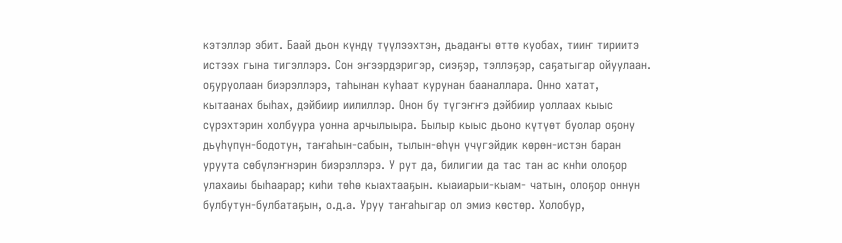кэтэллэр эбит. Баай дьон күндү түүлээхтэн, дьадаҥы өттө куобах, тииҥ тириитэ истээх гына тигэллэрэ. Сон эҥээрдэригэр, сиэҕэр, тэллэҕэр, саҕатыгар ойуулаан. оҕуруолаан биэрэллэрэ, таһынан куһаат курунан бааналлара. Онно хатат, кытаанах быһах, дэйбиир иилиллэр. Онон бу түгэҥҥэ дэйбиир уоллаах кыыс сүрэхтэрин холбуура уонна арчылыыра. Былыр кыыс дьоно күтүөт буолар оҕону дьүһүпүн-бодотун, таҥаһын-сабын, тылын-өһүн үчүгэйдик көрөн-истэн баран уруута сөбүлэҥнэрин биэрэллэрэ. У рут да, билигии да тас тан ас кнһи олоҕор улахаиы быһаарар; киһи төһө кыахтааҕын. кыаиарыи-кыам- чатын, олоҕор оннун булбутун-булбатаҕын, о.д.а. Уруу таҥаһыгар ол эмиэ көстөр. Холобур,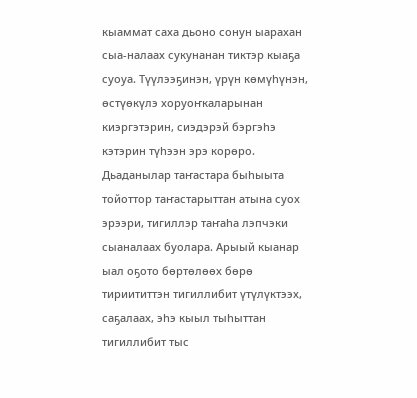кыаммат саха дьоно сонун ыарахан сыа-налаах сукунанан тиктэр кыаҕа суоуа. Түүлээҕинэн, үрүн көмүһүнэн, өстүөкүлэ хоруоҥкаларынан киэргэтэрин, сиэдэрэй бэргэһэ кэтэрин түһээн эрэ корөро. Дьаданылар таҥастара быһыыта тойоттор таҥастарыттан атына суох эрээри, тигиллэр таҥаһа лэпчэки сыаналаах буолара. Арыый кыанар ыал оҕото бөртөлөөх бөрө тириититтэн тигиллибит үтүлүктээх, саҕалаах, эһэ кыыл тыһыттан тигиллибит тыс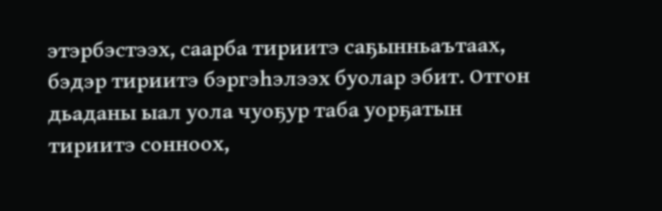этэрбэстээх, саарба тириитэ саҕынньаътаах, бэдэр тириитэ бэргэһэлээх буолар эбит. Отгон дьаданы ыал уола чуоҕур таба уорҕатын тириитэ сонноох,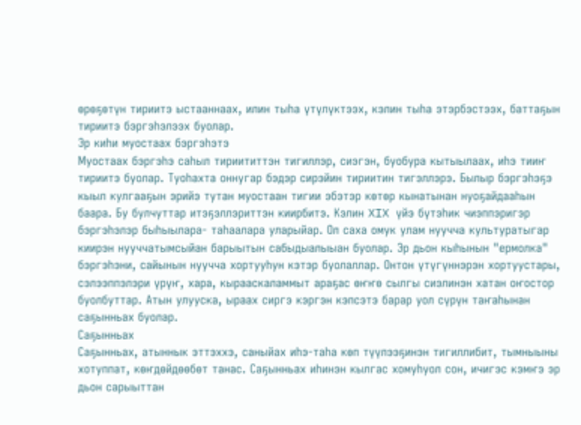өрөҕөтүн тириитэ ыстааннаах, илин тыһа үтүлүктээх, кэлин тыһа этэрбэстээх, баттаҕын тириитэ бэргэһэлээх буолар.
Эр киһи муостаах бэргэһэтэ
Муостаах бэргэһэ саһыл тириититтэн тигиллэр, сиэгэн, буобура кытыылаах, иһэ тииҥ тириитэ буолар. Туоһахта оннугар бэдэр сирэйин тириитин тигэллэрэ. Былыр бэргэһэҕэ кыыл кулгааҕын эрийэ тутан муостаан тигии эбэтэр көтөр кынатынан нуоҕайдааһын баара. Бу булчуттар итэҕэллэриттэн киирбитэ. Кэлин XIX үйэ бүтэһик чиэппэригэр бэргэһэлэр быһыылара- таһаалара уларыйар. Ол саха омук улам нуучча культуратыгар киирэн нууччатымсыйан барыытын сабыдыалыыан буолар. Эр дьон кыһынын "ермолка" бэргэһэни, сайынын нуучча хортууһун кэтэр буолаллар. Онтон үтүгүннэрэн хортуустары, сэлээппэлэри үрүҥ, хара, кырааскаламмыт араҕас өҥҥө сылгы сиэлинэн хатан оҥостор буолбуттар. Атын улууска, ыраах сиргэ кэргэн кэпсэтэ барар уол сүрүн таҥаһынан саҕынньах буолар.
Саҕынньах
Саҕынньах, атыннык эттэххэ, саныйах иһэ-таһа көп түүлээҕинэн тигиллибит, тымныыны хотуппат, көҥдөйдөөбөт танас. Саҕынньах иһинэн кылгас хомуһуол сон, ичигэс кэмҥэ эр дьон сарыыттан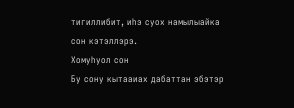тигиллибит, иһэ суох намылыайка сон кэтэллэрэ.
Хомуһуол сон
Бу сону кытааиах дабаттан эбэтэр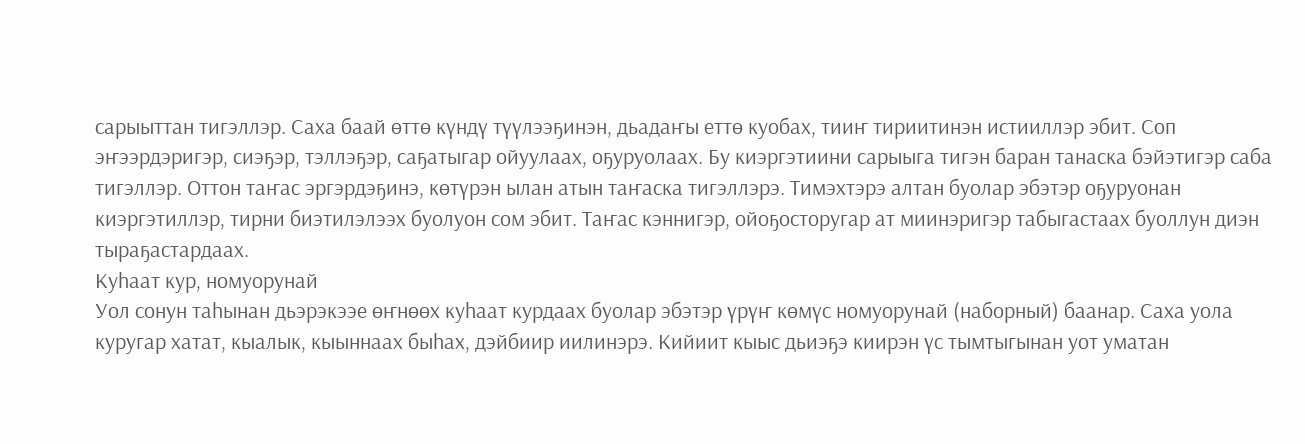сарыыттан тигэллэр. Саха баай өттө күндү түүлээҕинэн, дьадаҥы еттө куобах, тииҥ тириитинэн истииллэр эбит. Соп эҥээрдэригэр, сиэҕэр, тэллэҕэр, саҕатыгар ойуулаах, оҕуруолаах. Бу киэргэтиини сарыыга тигэн баран танаска бэйэтигэр саба тигэллэр. Оттон таҥас эргэрдэҕинэ, көтүрэн ылан атын таҥаска тигэллэрэ. Тимэхтэрэ алтан буолар эбэтэр оҕуруонан киэргэтиллэр, тирни биэтилэлээх буолуон сом эбит. Таҥас кэннигэр, ойоҕосторугар ат миинэригэр табыгастаах буоллун диэн тыраҕастардаах.
Куһаат кур, номуорунай
Уол сонун таһынан дьэрэкээе өҥнөөх куһаат курдаах буолар эбэтэр үрүҥ көмүс номуорунай (наборный) баанар. Саха уола куругар хатат, кыалык, кыыннаах быһах, дэйбиир иилинэрэ. Кийиит кыыс дьиэҕэ киирэн үс тымтыгынан уот уматан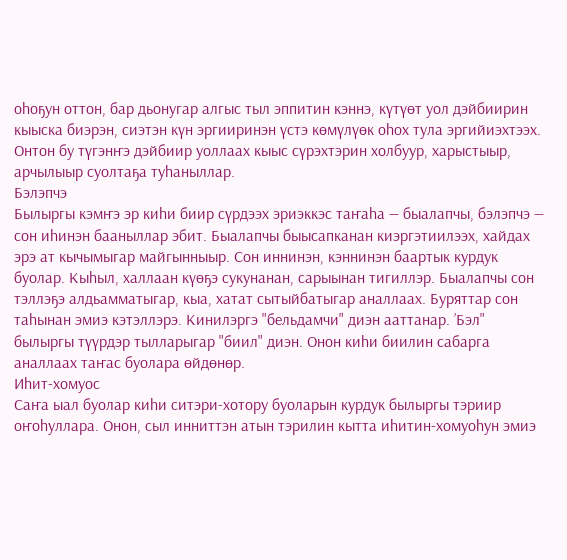оһоҕун оттон, бар дьонугар алгыс тыл эппитин кэннэ, күтүөт уол дэйбиирин кыыска биэрэн, сиэтэн күн эргииринэн үстэ көмүлүөк оһох тула эргийиэхтээх. Онтон бу түгэнҥэ дэйбиир уоллаах кыыс сүрэхтэрин холбуур, харыстыыр, арчылыыр суолтаҕа туһаныллар.
Бэлэпчэ
Былыргы кэмҥэ эр киһи биир сүрдээх эриэккэс таҥаһа — быалапчы, бэлэпчэ — сон иһинэн бааныллар эбит. Быалапчы быысапканан киэргэтиилээх, хайдах эрэ ат кычымыгар майгынныыр. Сон иннинэн, кэннинэн баартык курдук буолар. Кыһыл, халлаан күөҕэ сукунанан, сарыынан тигиллэр. Быалапчы сон тэллэҕэ алдьамматыгар, кыа, хатат сытыйбатыгар аналлаах. Буряттар сон таһынан эмиэ кэтэллэрэ. Кинилэргэ "бельдамчи" диэн ааттанар. ’Бэл" былыргы түүрдэр тылларыгар "биил" диэн. Онон киһи биилин сабарга аналлаах таҥас буолара өйдөнөр.
Иһит-хомуос
Саҥа ыал буолар киһи ситэри-хотору буоларын курдук былыргы тэриир оҥоһуллара. Онон, сыл инниттэн атын тэрилин кытта иһитин-хомуоһун эмиэ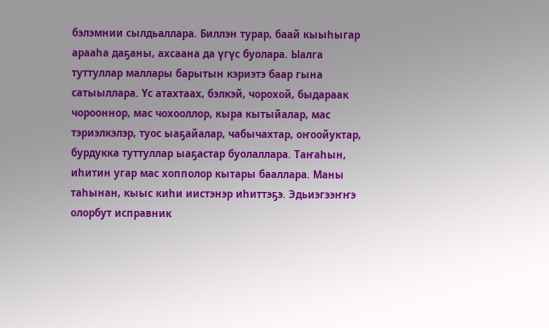бэлэмнии сылдьаллара. Биллэн турар, баай кыыһыгар арааһа даҕаны, ахсаана да үгүс буолара. Ыалга туттуллар маллары барытын кэриэтэ баар гына сатыыллара. Үс атахтаах, бэлкэй, чорохой, быдараак чорооннор, мас чохооллор, кыра кытыйалар, мас тэриэлкэлэр, туос ыаҕайалар, чабычахтар, оҥоойуктар, бурдукка туттуллар ыаҕастар буолаллара. Таҥаһын, иһитин угар мас хопполор кытары бааллара. Маны таһынан, кыыс киһи иистэнэр иһиттэҕэ. Эдьиэгээҥҥэ олорбут исправник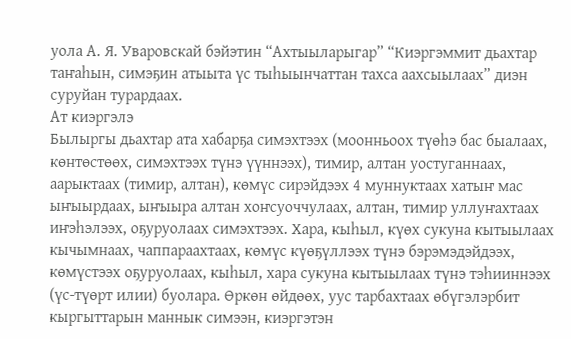уола А. Я. Уваровскай бэйэтин “Ахтыыларыгар” “Киэргэммит дьахтар таҥаһын, симэҕин атыыта үс тыһыынчаттан тахса аахсыылаах” диэн суруйан турардаах.
Ат киэргэлэ
Былыргы дьахтар ата хабарҕа симэхтээх (моонньоох түөһэ бас быалаах, көнтөстөөх, симэхтээх түнэ үүннээх), тимир, алтан уостуганнаах, аарыктаах (тимир, алтан), көмүс сирэйдээх 4 муннуктаах хатыҥ мас ыҥыырдаах, ыҥыыра алтан хоҥсуоччулаах, алтан, тимир уллуҥахтаах иҥэһэлээх, оҕуруолаах симэхтээх. Хара, кыһыл, күөх сукуна кытыылаах кычымнаах, чаппараахтаах, көмүс күөҕүллээх түнэ бэрэмэдэйдээх, көмүстээх оҕуруолаах, кыһыл, хара сукуна кытыылаах түнэ тэһииннээх (үс-түөрт илии) буолара. Өркөн өйдөөх, уус тарбахтаах өбүгэлэрбит кыргыттарын маннык симээн, киэргэтэн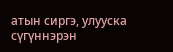атын сиргэ, улууска сүгүннэрэн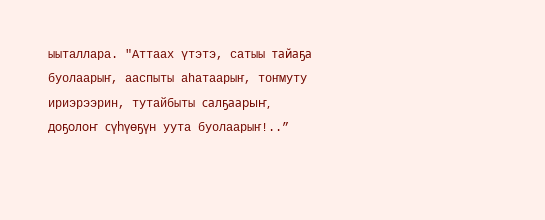ыыталлара. "Аттаах үтэтэ, сатыы тайаҕа буолаарыҥ, ааспыты аһатаарыҥ, тоҥмуту ириэрээрин, тутайбыты салҕаарыҥ, доҕолоҥ сүһүөҕүн уута буолаарыҥ!..”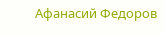Афанасий Федоров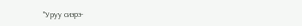"Уруу сиэрэ-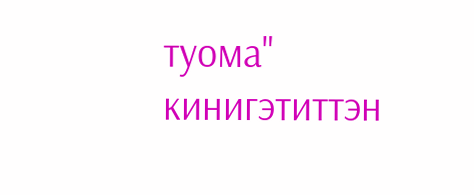туома" кинигэтиттэн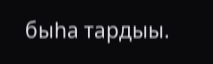быһа тардыы.